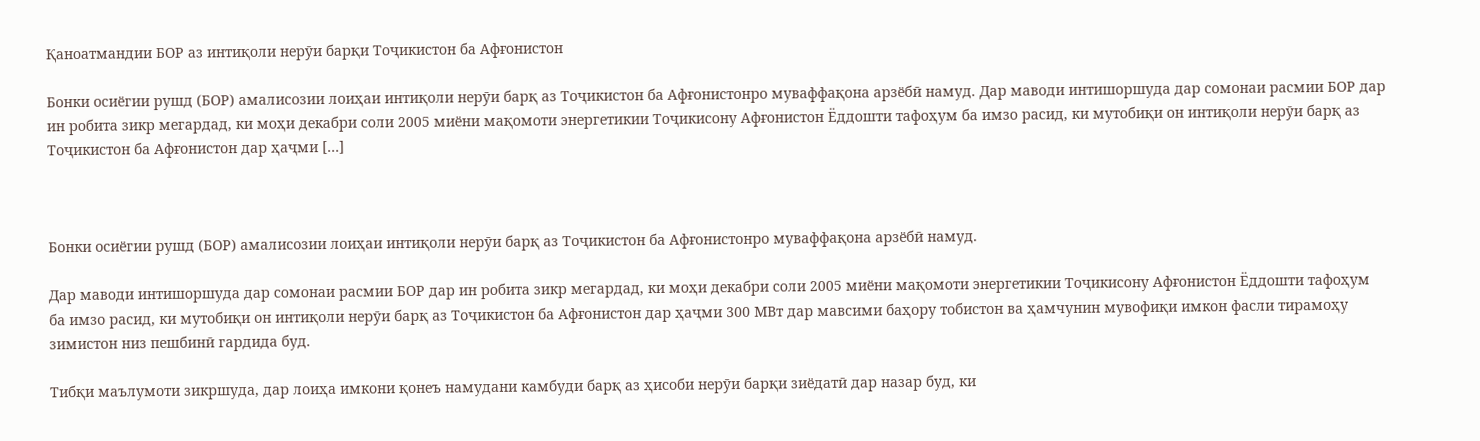Қаноатмандии БОР аз интиқоли нерӯи барқи Тоҷикистон ба Афғонистон

Бонки осиёгии рушд (БОР) амалисозии лоиҳаи интиқоли нерӯи барқ аз Тоҷикистон ба Афғонистонро муваффақона арзёбӣ намуд. Дар маводи интишоршуда дар сомонаи расмии БОР дар ин робита зикр мегардад, ки моҳи декабри соли 2005 миёни мақомоти энергетикии Тоҷикисону Афғонистон Ёддошти тафоҳум ба имзо расид, ки мутобиқи он интиқоли нерӯи барқ аз Тоҷикистон ба Афғонистон дар ҳаҷми […]



Бонки осиёгии рушд (БОР) амалисозии лоиҳаи интиқоли нерӯи барқ аз Тоҷикистон ба Афғонистонро муваффақона арзёбӣ намуд.

Дар маводи интишоршуда дар сомонаи расмии БОР дар ин робита зикр мегардад, ки моҳи декабри соли 2005 миёни мақомоти энергетикии Тоҷикисону Афғонистон Ёддошти тафоҳум ба имзо расид, ки мутобиқи он интиқоли нерӯи барқ аз Тоҷикистон ба Афғонистон дар ҳаҷми 300 МВт дар мавсими баҳору тобистон ва ҳамчунин мувофиқи имкон фасли тирамоҳу зимистон низ пешбинӣ гардида буд.

Тибқи маълумоти зикршуда, дар лоиҳа имкони қонеъ намудани камбуди барқ аз ҳисоби нерӯи барқи зиёдатӣ дар назар буд, ки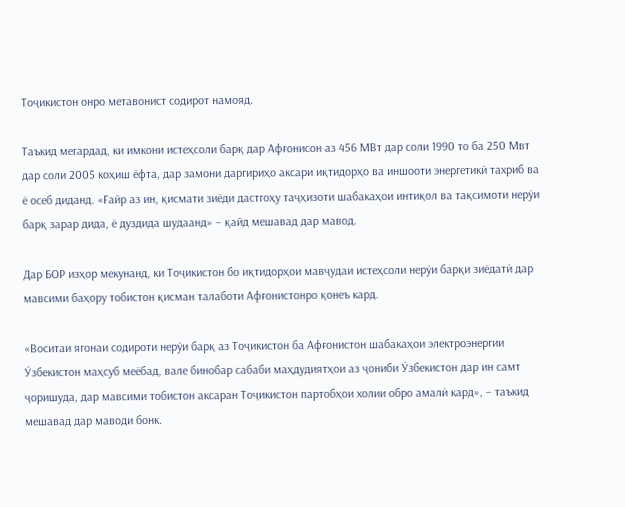Тоҷикистон онро метавонист содирот намояд.

Таъкид мегардад, ки имкони истеҳсоли барқ дар Афғонисон аз 456 МВт дар соли 1990 то ба 250 Мвт дар соли 2005 коҳиш ёфта, дар замони даргириҳо аксари иқтидорҳо ва иншооти энергетикӣ тахриб ва ё осеб диданд. «Ғайр аз ин, қисмати зиёди дастгоҳу таҷҳизоти шабакаҳои интиқол ва тақсимоти нерӯи барқ зарар дида, ё дуздида шудаанд» – қайд мешавад дар мавод.

Дар БОР изҳор мекунанд, ки Тоҷикистон бо иқтидорҳои мавҷудаи истеҳсоли нерӯи барқи зиёдатӣ дар мавсими баҳору тобистон қисман талаботи Афғонистонро қонеъ кард.

«Воситаи ягонаи содироти нерӯи барқ аз Тоҷикистон ба Афғонистон шабакаҳои электроэнергии Ӯзбекистон маҳсуб меёбад, вале бинобар сабаби маҳдудиятҳои аз ҷониби Ӯзбекистон дар ин самт ҷоришуда, дар мавсими тобистон аксаран Тоҷикистон партобҳои холии обро амалӣ кард», – таъкид мешавад дар маводи бонк.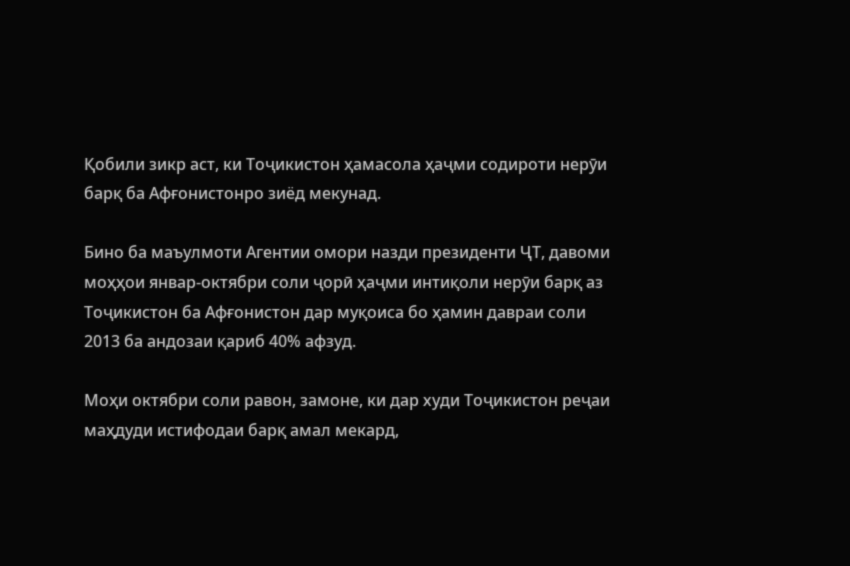Қобили зикр аст, ки Тоҷикистон ҳамасола ҳаҷми содироти нерӯи барқ ба Афғонистонро зиёд мекунад.

Бино ба маъулмоти Агентии омори назди президенти ҶТ, давоми моҳҳои январ-октябри соли ҷорӣ ҳаҷми интиқоли нерӯи барқ аз Тоҷикистон ба Афғонистон дар муқоиса бо ҳамин давраи соли 2013 ба андозаи қариб 40% афзуд.

Моҳи октябри соли равон, замоне, ки дар худи Тоҷикистон реҷаи маҳдуди истифодаи барқ амал мекард,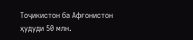Тоҷикистон ба Афғонистон ҳудуди 50 млн.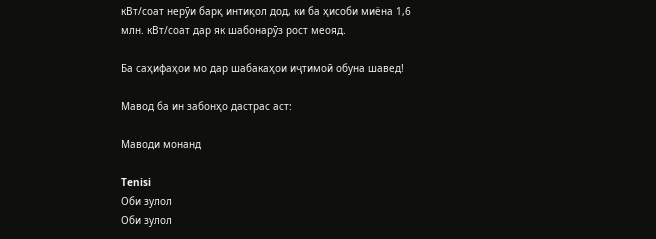кВт/соат нерӯи барқ интиқол дод, ки ба ҳисоби миёна 1,6 млн. кВт/соат дар як шабонарӯз рост меояд.

Ба саҳифаҳои мо дар шабакаҳои иҷтимоӣ обуна шавед!

Мавод ба ин забонҳо дастрас аст:

Маводи монанд

Tenisi
Оби зулол
Оби зулол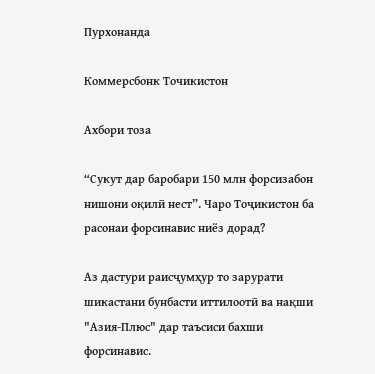Пурхонанда

Коммерсбонк Точикистон

Ахбори тоза

“Сукут дар баробари 150 млн форсизабон нишони оқилӣ нест”. Чаро Тоҷикистон ба расонаи форсинавис ниёз дорад?

Аз дастури раисҷумҳур то зарурати шикастани бунбасти иттилоотӣ ва нақши "Азия-Плюс" дар таъсиси бахши форсинавис.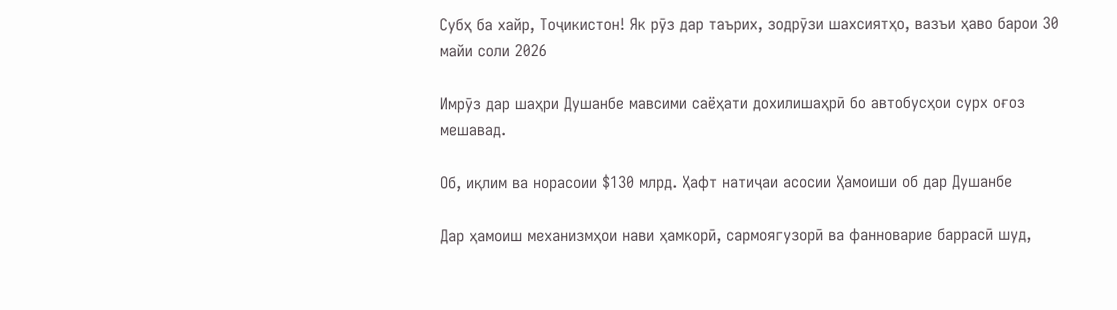Субҳ ба хайр, Тоҷикистон! Як рӯз дар таърих, зодрӯзи шахсиятҳо, вазъи ҳаво барои 30 майи соли 2026

Имрӯз дар шаҳри Душанбе мавсими саёҳати дохилишаҳрӣ бо автобусҳои сурх оғоз мешавад.

Об, иқлим ва норасоии $130 млрд. Ҳафт натиҷаи асосии Ҳамоиши об дар Душанбе

Дар ҳамоиш механизмҳои нави ҳамкорӣ, сармоягузорӣ ва фанноварие баррасӣ шуд,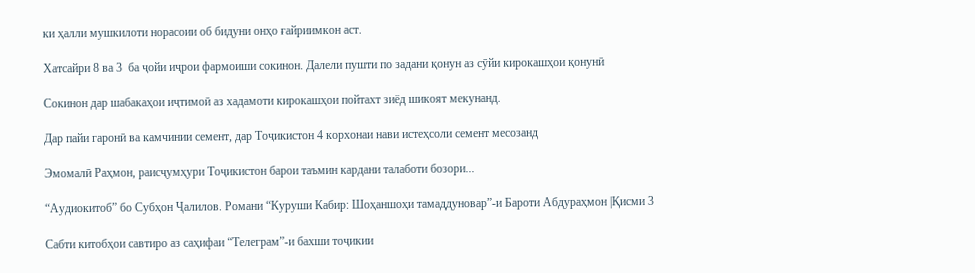ки ҳалли мушкилоти норасоии об бидуни онҳо ғайриимкон аст.

Хатсайри 8 ва 3  ба ҷойи иҷрои фармоиши сокинон. Далели пушти по задани қонун аз сӯйи кирокашҳои қонунӣ

Сокинон дар шабакаҳои иҷтимоӣ аз хадамоти кирокашҳои пойтахт зиёд шикоят мекунанд.

Дар пайи гаронӣ ва камчинии семент, дар Тоҷикистон 4 корхонаи нави истеҳсоли семент месозанд

Эмомалӣ Раҳмон, раисҷумҳури Тоҷикистон барои таъмин кардани талаботи бозори...

“Аудиокитоб” бо Субҳон Ҷалилов. Романи “Куруши Кабир: Шоҳаншоҳи тамаддуновар”-и Бароти Абдураҳмон |Қисми 3

Cабти китобҳои савтиро аз саҳифаи “Телеграм”-и бахши тоҷикии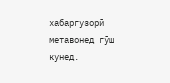хабаргузорӣ метавонед гӯш кунед.